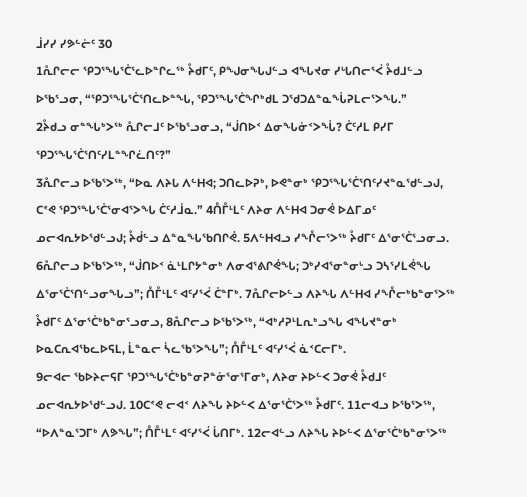ᒨᓯᓯ ᓯᕗᓪᓖᑦ 30
1ᕅᒋᓕᓕ ᕿᑐᕐᖓᕐᑖᕐᓚᐅᓐᒋᓚᖅ ᔧᑯᒥᑦ, ᑭᖑᓂᖓᒍᓪᓗ ᐊᖓᔪᓂ ᓯᒡᒐᑎᓕᕐᐹ ᔧᑯᒧᓪᓗ ᐅᖃᕐᓗᓂ, “ᕿᑐᕐᖓᕐᑖᕐᑎᓚᐅᓐᖓ, ᕿᑐᕐᖓᕐᑖᖏᒃᑯᒪ ᑐᖁᑐᐃᓐᓇᖔᕈᒪᓕᕐᐳᖓ.”
2ᔧᑯᓗ ᓂᓐᖓᒃᐳᖅ ᕅᒋᓕᒧᑦ ᐅᖃᕐᓗᓂᓗ, “ᒎᑎᐅᑉ ᐃᓂᖓᓃᑉᐳᖔ? ᑖᑦᓱᒪ ᑭᓯᒥ ᕿᑐᕐᖓᕐᑖᕐᑎᑦᓯᒪᓐᖏᓛᑎᑦ?”
3ᕅᒋᓕᓗ ᐅᖃᕐᐳᖅ, “ᐅᓇ ᐱᔨᒐ ᐱᓪᕼᐊ; ᑐᑎᓚᐅᕈᒃ, ᐅᕙᓐᓂᒃ ᕿᑐᕐᖓᕐᑖᕐᑎᑦᓯᔪᓐᓇᖁᓪᓗᒍ, ᑕᕝᕙ ᕿᑐᕐᖓᕐᑖᕐᓂᐊᕐᐳᖓ ᑖᑦᓱᒨᓇ.” 4ᑍᒤᒻᒪᑦ ᐱᔨᓂ ᐱᓪᕼᐊ ᑐᓂᕚ ᐅᐃᒥᓄᑦ ᓄᓕᐊᕆᔭᐅᖁᓪᓗᒍ; ᔧᑰᓪᓗ ᐃᓐᓇᖓᖃᑎᒋᕚ. 5ᐱᓪᕼᐊᓗ ᓯᖎᓕᕐᐳᖅ ᔧᑯᒥᑦ ᐃᕐᓂᕐᑖᕐᓗᓂᓗ. 6ᕅᒋᓕᓗ ᐅᖃᕐᐳᖅ, “ᒎᑎᐅᑉ ᓈᒻᒪᒋᔭᓐᓂᒃ ᐱᓂᐊᕐᕕᒋᕚᖓ; ᑐᒃᓯᐊᕐᓂᓐᓂᒡᓗ ᑐᓴᕐᓯᒪᕚᖓ ᐃᕐᓂᕐᑖᕐᑎᓪᓗᓂᖓᓗ”; ᑍᒤᒻᒪᑦ ᐊᑦᓯᕐᐹ ᑖᓐᒥᒃ. 7ᕅᒋᓕᐅᓪᓗ ᐱᔨᖓ ᐱᓪᕼᐊ ᓯᖎᓕᒃᑲᓐᓂᕐᐳᖅ ᔧᑯᒥᑦ ᐃᕐᓂᕐᑖᒃᑲᓐᓂᕐᓗᓂᓗ, 8ᕅᒋᓕᓗ ᐅᖃᕐᐳᖅ, “ᐊᒃᓱᕈᒻᒪᕆᒃᓗᖓ ᐊᖓᔪᓐᓂᒃ ᐅᓇᑕᕆᐊᖃᓚᐅᕋᒪ, ᒫᓐᓇᓕ ᓵᓚᖃᕐᐳᖓ”; ᑍᒤᒻᒪᑦ ᐊᑦᓯᕐᐹ ᓈᑉᑕᓕᒥᒃ.
9ᓕᐊᓕ ᖃᐅᔨᓕᕋᒥ ᕿᑐᕐᖓᕐᑖᒃᑲᓐᓂᕈᓐᓃᕐᓂᕐᒥᓂᒃ, ᐱᔨᓂ ᔨᐅᓪᐸ ᑐᓂᕚ ᔧᑯᒧᑦ ᓄᓕᐊᕆᔭᐅᖁᓪᓗᒍ. 10ᑕᕝᕙ ᓕᐊᑉ ᐱᔨᖓ ᔨᐅᓪᐸ ᐃᕐᓂᕐᑖᕐᐳᖅ ᔧᑯᒥᑦ. 11ᓕᐊᓗ ᐅᖃᕐᐳᖅ, “ᐅᐱᓐᓇᕐᑐᒥᒃ ᐱᕗᖓ”; ᑍᒤᒻᒪᑦ ᐊᑦᓯᕐᐹ ᒑᑎᒥᒃ. 12ᓕᐊᓪᓗ ᐱᔨᖓ ᔨᐅᓪᐸ ᐃᕐᓂᕐᑖᒃᑲᓐᓂᕐᐳᖅ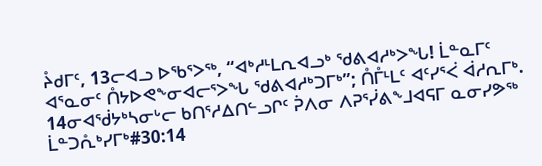ᔧᑯᒥᑦ, 13ᓕᐊᓗ ᐅᖃᕐᐳᖅ, “ᐊᒃᓱᒻᒪᕆᐊᓗᒃ ᖁᕕᐊᓱᒃᐳᖓ! ᒫᓐᓇᒥᑦ ᐊᕐᓇᓂᑦ ᑍᔭᐅᕙᖕᓂᐊᓕᕐᐳᖓ ᖁᕕᐊᓱᒃᑐᒥᒃ”; ᑍᒤᒻᒪᑦ ᐊᑦᓯᕐᐹ ᐋᓱᕆᒥᒃ.
14ᓂᐊᖂᔭᒃᓴᓂᒡᓕ ᑲᑎᕐᓱᐃᑎᓪᓗᒋᑦ ᕉᐱᓂ ᐱᕈᕐᓰᕕᖕᒧᐊᕋᒥ ᓇᓂᓯᕗᖅ ᒫᓐᑐᕅᒃᓯᒥᒃ#30:14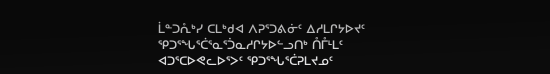ᒫᓐᑐᕅᒃᓯ ᑕᒪᒃᑯᐊ ᐱᕈᕐᑐᕕᓃᑦ ᐃᓱᒪᒋᔭᐅᔪᑦ ᕿᑐᕐᖓᕐᑖᕐᓇᕐᑑᓇᓱᒋᔭᐅᓪᓗᑎᒃ ᑍᒤᒻᒪᑦ ᐊᑐᕐᑕᐅᕙᓚᐅᕐᐳᑦ ᕿᑐᕐᖓᕐᑖᕈᒪᔪᓄᑦ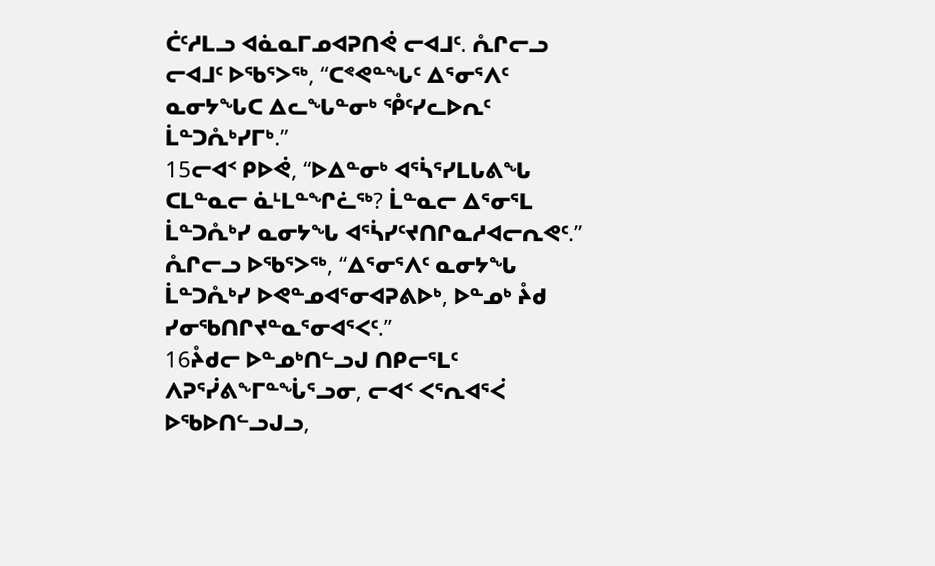ᑖᑦᓱᒪᓗ ᐊᓈᓇᒥᓄᐊᕈᑎᕚ ᓕᐊᒧᑦ. ᕅᒋᓕᓗ ᓕᐊᒧᑦ ᐅᖃᕐᐳᖅ, “ᑕᕝᕙᓐᖓᑦ ᐃᕐᓂᕐᐱᑦ ᓇᓂᔭᖓᑕ ᐃᓚᖓᓐᓂᒃ ᕾᑦᓯᓚᐅᕆᑦ ᒫᓐᑐᕅᒃᓯᒥᒃ.”
15ᓕᐊᑉ ᑭᐅᕚ, “ᐅᐃᓐᓂᒃ ᐊᕐᓵᕐᓯᒪᒐᕕᖓ ᑕᒪᓐᓇᓕ ᓈᒻᒪᓐᖏᓛᖅ? ᒫᓐᓇᓕ ᐃᕐᓂᕐᒪ ᒫᓐᑐᕅᒃᓯ ᓇᓂᔭᖓ ᐊᕐᓵᓯᑦᔪᑎᒋᓇᓱᐊᓕᕆᕙᑦ.”
ᕅᒋᓕᓗ ᐅᖃᕐᐳᖅ, “ᐃᕐᓂᕐᐱᑦ ᓇᓂᔭᖓ ᒫᓐᑐᕅᒃᓯ ᐅᕙᓐᓄᐊᕐᓂᐊᕈᕕᐅᒃ, ᐅᓐᓄᒃ ᔧᑯ ᓯᓂᖃᑎᒋᔪᓐᓇᕐᓂᐊᕐᐸᑦ.”
16ᔧᑯᓕ ᐅᓐᓄᒃᑎᓪᓗᒍ ᑎᑭᓕᕐᒪᑦ ᐱᕈᕐᓰᕕᖕᒥᓐᖔᕐᓗᓂ, ᓕᐊᑉ ᐸᕐᕆᐊᕐᐹ ᐅᖃᐅᑎᓪᓗᒍᓗ,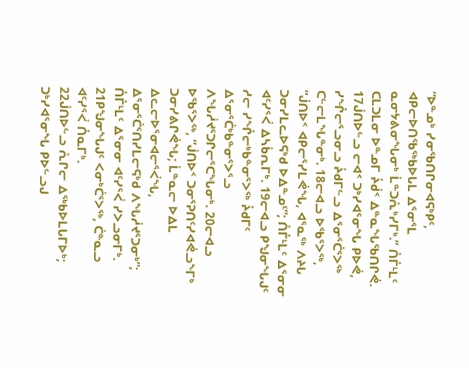“ᐅᓐᓄᒃ ᓯᓂᖃᑎᒋᓂᐊᕋᒃᑭᑦ, ᐊᑭᓕᐅᑎᖃᖅᑲᐅᒐᒪ ᐃᕐᓂᕐᒪ ᓇᓂᔭᕕᓂᖓᓂᒃ ᒫᓐᑐᕅᒃᓯᒥᒃ.” ᑍᒤᒻᒪᑦ ᑕᒪᑐᒪᓂ ᐅᓐᓄᒥ ᔧᑰᑉ ᐃᓐᓇᖓᖃᑎᒋᕚ.
17ᒎᑎᐅᓪᓗ ᓕᐊᑉ ᑐᒃᓯᐊᕐᓂᖓ ᑭᐅᕚ, ᓯᖎᓕᕐᓗᓂᓗ ᔧᑯᒥᓪᓗ ᐃᕐᓂᕐᑖᕐᐳᖅ ᑕᓪᓕᒪᖓᓐᓂᒃ. 18ᓕᐊᓗ ᐅᖃᕐᐳᖅ, “ᒎᑎᐅᑉ ᐊᑭᓕᕐᓯᒪᕚᖓ, ᐊᕐᓇᖅ ᐱᔨᒐ ᑐᓂᓯᒪᓚᐅᕋᒃᑯ ᐅᐃᓐᓄᑦ”; ᑍᒤᒻᒪᑦ ᐃᕐᓂᓂ ᐊᑦᓯᕐᐹ ᐃᓴᑳᕆᒥᒃ. 19ᓕᐊᓗ ᑭᖑᓂᖓᒍᑦ ᓱᓕ ᓯᖎᓕᒃᑲᓐᓂᕐᐳᖅ ᔧᑯᒥᑦ ᐃᕐᓂᕐᑖᒃᑲᓐᓂᕐᐳᕐᓗ ᐱᖓᓲᔪᕐᑐᒋᓕᕐᑕᖓᓂᒃ. 20ᓕᐊᓗ ᐅᖃᕐᐳᖅ, “ᒎᑎᐅᑉ ᑐᓂᕐᕈᑎᑦᓯᐊᕚᓗᖕᒥᒃ ᑐᓂᓯᕕᒋᕚᖓ; ᒫᓐᓇᓕ ᐅᐃᒪ ᐃᓚᓕᐅᕐᓂᐊᓕᕐᐹᖓ, ᐃᕐᓂᕐᑖᕐᑎᓯᒪᓕᕋᒃᑯ ᐱᖓᓲᔪᕐᑐᓂᒃ”; ᑍᒤᒻᒪᑦ ᐃᕐᓂᓂ ᐊᑦᓯᕐᐹ ᓯᐳᓗᓂᒥᒃ. 21ᑭᖑᓂᖓᒍᑦ ᐸᓂᒃᑖᕐᐳᖅ, ᑖᓐᓇᓗ ᐊᑦᓯᕐᐹ ᑍᓇᒥᒃ.
22ᒎᑎᐅᓪᓗ ᕅᒋᓕ ᐃᖅᑲᐅᒪᒐᒥᐅᒃ; ᑐᒃᓯᐊᕐᓂᖓ ᑭᐅᓪᓗᒍ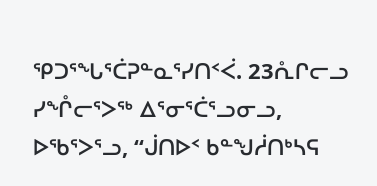ᕿᑐᕐᖓᕐᑖᕈᓐᓇᕐᓯᑎᑉᐹ. 23ᕅᒋᓕᓗ ᓯᖎᓕᕐᐳᖅ ᐃᕐᓂᕐᑖᕐᓗᓂᓗ, ᐅᖃᕐᐳᕐᓗ, “ᒎᑎᐅᑉ ᑲᓐᖑᓲᑎᒃᓴᕋ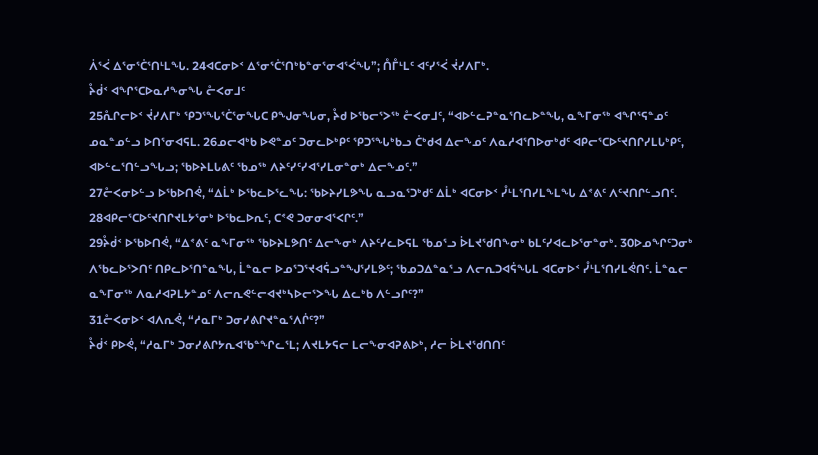ᐲᕐᐹ ᐃᕐᓂᕐᑖᕐᑎᒻᒪᖓ. 24ᐊᑕᓂᐅᑉ ᐃᕐᓂᕐᑖᕐᑎᒃᑲᓐᓂᕐᓂᐊᕐᐹᖓ”; ᑍᒤᒻᒪᑦ ᐊᑦᓯᕐᐹ ᔫᓯᐱᒥᒃ.
ᔧᑰᑉ ᐊᖏᕐᑕᐅᓇᓱᖕᓂᖓ ᓔᐸᓂᒧᑦ
25ᕅᒋᓕᐅᑉ ᔫᓯᐱᒥᒃ ᕿᑐᕐᖓᕐᑖᕐᓂᖓᑕ ᑭᖑᓂᖓᓂ, ᔧᑯ ᐅᖃᓕᕐᐳᖅ ᓔᐸᓂᒧᑦ, “ᐊᐅᓪᓚᕈᓐᓇᕐᑎᓚᐅᓐᖓ, ᓇᖕᒥᓂᖅ ᐊᖏᕐᕋᓐᓄᑦ ᓄᓇᓐᓄᓪᓗ ᐅᑎᕐᓂᐊᕋᒪ. 26ᓄᓕᐊᒃᑲ ᐅᕙᓐᓄᑦ ᑐᓂᓚᐅᒃᑭᑦ ᕿᑐᕐᖓᒃᑲᓗ ᑖᒃᑯᐊ ᐃᓕᖕᓄᑦ ᐱᓇᓱᐊᕐᑎᐅᓂᒃᑯᑦ ᐊᑭᓕᕐᑕᐅᑦᔪᑎᒋᓯᒪᒐᒃᑭᑦ, ᐊᐅᓪᓚᕐᑎᓪᓗᖓᓗ; ᖃᐅᔨᒪᒐᕕᑦ ᖃᓄᖅ ᐱᔨᑦᓯᑦᓯᐊᕐᓯᒪᓂᓐᓂᒃ ᐃᓕᖕᓄᑦ.”
27ᓔᐸᓂᐅᓪᓗ ᐅᖃᐅᑎᕚ, “ᐃᒫᒃ ᐅᖃᓚᐅᕐᓚᖓ: ᖃᐅᔨᓯᒪᕗᖓ ᓇᓗᓇᕐᑐᒃᑯᑦ ᐃᒫᒃ ᐊᑕᓂᐅᑉ ᓮᒻᒪᕐᑎᓯᒪᖕᒪᖓ ᐃᕝᕕᑦ ᐱᑦᔪᑎᒋᓪᓗᑎᑦ. 28ᐊᑭᓕᕐᑕᐅᑦᔪᑎᒋᔪᒪᔭᕐᓂᒃ ᐅᖃᓚᐅᕆᑦ, ᑕᕝᕙ ᑐᓂᓂᐊᕐᐸᒋᑦ.”
29ᔧᑰᑉ ᐅᖃᐅᑎᕚ, “ᐃᕝᕕᑦ ᓇᖕᒥᓂᖅ ᖃᐅᔨᒪᕗᑎᑦ ᐃᓕᖕᓂᒃ ᐱᔨᑦᓯᓚᐅᕋᒪ ᖃᓄᕐᓗ ᐆᒪᔪᖁᑎᖕᓂᒃ ᑲᒪᑦᓯᐊᓚᐅᕐᓂᓐᓂᒃ. 30ᐅᓄᖏᑦᑐᓂᒃ ᐱᖃᓚᐅᕐᐳᑎᑦ ᑎᑭᓚᐅᕐᑎᓐᓇᖓ, ᒫᓐᓇᓕ ᐅᓄᕐᑐᕐᔪᐊᕌᓗᓐᖑᕐᓯᒪᕗᑦ; ᖃᓄᑐᐃᓐᓇᕐᓗ ᐱᓕᕆᑐᐊᕌᖓᒪ ᐊᑕᓂᐅᑉ ᓮᒻᒪᕐᑎᓯᒪᕚᑎᑦ. ᒫᓐᓇᓕ ᓇᖕᒥᓂᖅ ᐱᓇᓱᐊᕈᒪᔭᓐᓄᑦ ᐱᓕᕆᕙᓪᓕᐊᔪᒃᓴᐅᓕᕐᐳᖓ ᐃᓚᒃᑲ ᐱᓪᓗᒋᑦ?”
31ᓔᐸᓂᐅᑉ ᐊᐱᕆᕚ, “ᓱᓇᒥᒃ ᑐᓂᓯᕕᒋᔪᓐᓇᕐᐱᒌᑦ?”
ᔧᑰᑉ ᑭᐅᕚ, “ᓱᓇᒥᒃ ᑐᓂᓯᕕᒋᔭᕆᐊᖃᓐᖏᓚᕐᒪ; ᐱᔪᒪᔭᕋᓕ ᒪᓕᖕᓂᐊᕈᕕᐅᒃ, ᓱᓕ ᐆᒪᔪᖁᑎᑎᑦ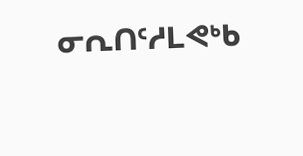ᓂᕆᑎᑦᓱᒪᕙᒃᑲ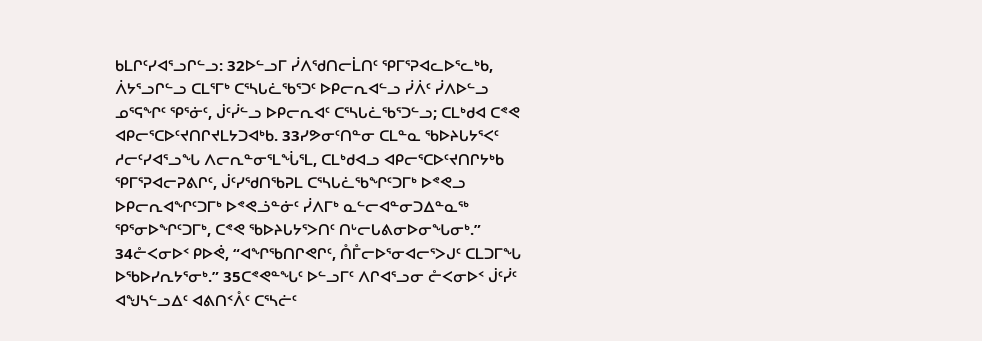ᑲᒪᒋᑦᓯᐊᕐᓗᒋᓪᓗ: 32ᐅᓪᓗᒥ ᓰᐱᖁᑎᓕᒫᑎᑦ ᕿᒥᕐᕈᐊᓚᐅᕐᓚᒃᑲ, ᐲᔭᕐᓗᒋᓪᓗ ᑕᒪᕐᒥᒃ ᑕᕐᓴᒐᓛᖃᕐᑐᑦ ᐅᑭᓕᕆᐊᓪᓗ ᓰᐲᑦ ᓰᐱᐅᓪᓗ ᓄᕐᕋᖏᑦ ᕿᕐᓃᑦ, ᒎᑦᓰᓪᓗ ᐅᑭᓕᕆᐊᑦ ᑕᕐᓴᒐᓛᖃᕐᑐᓪᓗ; ᑕᒪᒃᑯᐊ ᑕᕝᕙ ᐊᑭᓕᕐᑕᐅᑦᔪᑎᒋᔪᒪᔭᑐᐊᒃᑲ. 33ᓯᕗᓂᑦᑎᓐᓂ ᑕᒪᓐᓇ ᖃᐅᔨᒐᔭᕐᐸᑦ ᓱᓕᑦᓯᐊᕐᓗᖓ ᐱᓕᕆᓐᓂᕐᒪᖔᕐᒪ, ᑕᒪᒃᑯᐊᓗ ᐊᑭᓕᕐᑕᐅᑦᔪᑎᒋᔭᒃᑲ ᕿᒥᕐᕈᐊᓕᕈᕕᒋᑦ, ᒎᑦᓯᖁᑎᖃᕈᒪ ᑕᕐᓴᒐᓛᖃᖏᑦᑐᒥᒃ ᐅᕝᕙᓗ ᐅᑭᓕᕆᐊᖏᑦᑐᒥᒃ ᐅᕝᕙᓘᓐᓃᑦ ᓰᐱᒥᒃ ᓇᓪᓕᐊᓐᓂᑐᐃᓐᓇᖅ ᕿᕐᓂᐅᖏᑦᑐᒥᒃ, ᑕᕝᕙ ᖃᐅᔨᒐᔭᕐᐳᑎᑦ ᑎᒡᓕᒐᕕᓂᐅᓂᖓᓂᒃ.”
34ᓔᐸᓂᐅᑉ ᑭᐅᕚ, “ᐊᖏᖃᑎᒋᕙᒋᑦ, ᑍᒤᓕᐅᕐᓂᐊᓕᕐᐳᒍᑦ ᑕᒪᑐᒥᖓ ᐅᖃᐅᓯᕆᔭᕐᓂᒃ.” 35ᑕᕝᕙᓐᖓᑦ ᐅᓪᓗᒥᑦ ᐱᒋᐊᕐᓗᓂ ᓔᐸᓂᐅᑉ ᒎᑦᓰᑦ ᐊᖑᓴᓪᓗᐃᑦ ᐊᕕᑎᑉᐰᑦ ᑕᕐᓴᓖᑦ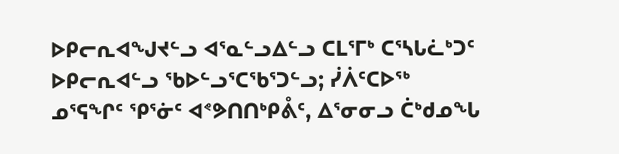ᐅᑭᓕᕆᐊᖑᔪᓪᓗ ᐊᕐᓇᓪᓗᐃᓪᓗ ᑕᒪᕐᒥᒃ ᑕᕐᓴᒐᓛᒃᑐᑦ ᐅᑭᓕᕆᐊᓪᓗ ᖃᐅᓪᓗᕐᑕᖃᕐᑐᓪᓗ; ᓰᐲᑦᑕᐅᖅ ᓄᕐᕋᖏᑦ ᕿᕐᓃᑦ ᐊᕝᕗᑎᑎᒃᑭᕔᑦ, ᐃᕐᓂᓂᓗ ᑖᒃᑯᓄᖓ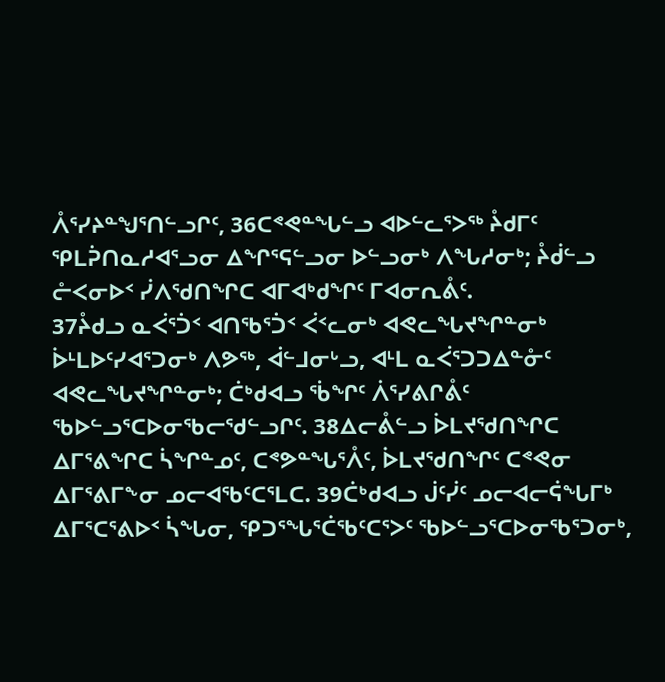ᐰᕐᓯᔨᓐᖑᕐᑎᓪᓗᒋᑦ, 36ᑕᕝᕙᓐᖓᓪᓗ ᐊᐅᓪᓚᕐᐳᖅ ᔧᑯᒥᑦ ᕿᒪᕉᑎᓇᓱᐊᕐᓗᓂ ᐃᖏᕐᕋᓪᓗᓂ ᐅᓪᓗᓂᒃ ᐱᖓᓱᓂᒃ; ᔧᑰᓪᓗ ᓔᐸᓂᐅᑉ ᓰᐱᖁᑎᖏᑕ ᐊᒥᐊᒃᑯᖏᑦ ᒥᐊᓂᕆᕔᑦ.
37ᔧᑯᓗ ᓇᐹᕐᑑᑉ ᐊᑎᖃᕐᑑᑉ ᐹᑉᓚᓂᒃ ᐊᕙᓚᖓᔪᖏᓐᓂᒃ ᐆᒻᒪᐅᑦᓯᐊᕐᑐᓂᒃ ᐱᕗᖅ, ᐋᓪᒧᓂᒡᓗ, ᐊᒻᒪ ᓇᐹᕐᑐᑐᐃᓐᓁᑦ ᐊᕙᓚᖓᔪᖏᓐᓂᒃ; ᑖᒃᑯᐊᓗ ᖄᖏᑦ ᐲᕐᓯᕕᒋᕔᑦ ᖃᐅᓪᓗᕐᑕᐅᓂᖃᓕᖁᓪᓗᒋᑦ. 38ᐃᓕᕔᓪᓗ ᐆᒪᔪᖁᑎᖏᑕ ᐃᒥᕐᕕᖏᑕ ᓵᖏᓐᓄᑦ, ᑕᕝᕗᓐᖓᕐᐰᑦ, ᐆᒪᔪᖁᑎᖏᑦ ᑕᕝᕙᓂ ᐃᒥᕐᕕᒥᖕᓂ ᓄᓕᐊᖃᑦᑕᕐᒪᑕ. 39ᑖᒃᑯᐊᓗ ᒎᑦᓰᑦ ᓄᓕᐊᓕᕌᖓᒥᒃ ᐃᒥᕐᑕᕐᕕᐅᑉ ᓵᖓᓂ, ᕿᑐᕐᖓᕐᑖᖃᑦᑕᕐᐳᑦ ᖃᐅᓪᓗᕐᑕᐅᓂᖃᕐᑐᓂᒃ,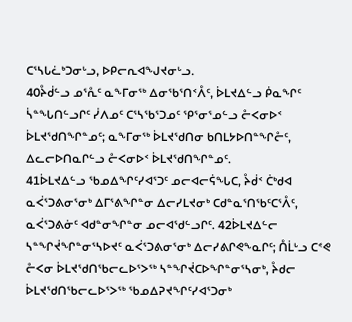ᑕᕐᓴᒐᓛᒃᑐᓂᒡᓗ, ᐅᑭᓕᕆᐊᖑᔪᓂᒡᓗ.
40ᔧᑰᓪᓗ ᓄᕐᕅᑦ ᓇᖕᒥᓂᖅ ᐃᓂᖃᕐᑎᑉᐰᑦ, ᐆᒪᔪᐃᓪᓗ ᑮᓇᖏᑦ ᓵᓐᖓᑎᓪᓗᒋᑦ ᓰᐱᓄᑦ ᑕᕐᓴᖃᕐᑐᓄᑦ ᕿᕐᓂᕐᓄᓪᓗ ᓔᐸᓂᐅᑉ ᐆᒪᔪᖁᑎᖏᓐᓄᑦ; ᓇᖕᒥᓂᖅ ᐆᒪᔪᖁᑎᓂ ᑲᑎᒪᔭᐅᑎᓐᖏᓔᑦ, ᐃᓚᓕᐅᑎᓇᒋᓪᓗ ᓔᐸᓂᐅᑉ ᐆᒪᔪᖁᑎᖏᓐᓄᑦ.
41ᐆᒪᔪᐃᓪᓗ ᖃᓄᐃᖏᑦᓯᐊᕐᑐᑦ ᓄᓕᐊᓕᕌᖓᑕ, ᔧᑰᑉ ᑖᒃᑯᐊ ᓇᐹᕐᑐᕕᓂᕐᓂᒃ ᐃᒥᕐᕕᖏᓐᓂ ᐃᓕᓯᒪᔪᓂᒃ ᑕᑯᓐᓇᕐᑎᖃᑦᑕᕐᐰᑦ, ᓇᐹᕐᑐᕕᓃᑦ ᐊᑯᓐᓂᖏᓐᓂ ᓄᓕᐊᖁᓪᓗᒋᑦ. 42ᐆᒪᔪᐃᓪᓕ ᓴᓐᖏᔫᖏᓐᓂᕐᓴᐅᔪᑦ ᓇᐹᕐᑐᕕᓂᕐᓂᒃ ᐃᓕᓯᕕᒋᕙᖕᓇᒋᑦ; ᑍᒫᒡᓗ ᑕᕝᕙ ᓔᐸᓂ ᐆᒪᔪᖁᑎᖃᓕᓚᐅᕐᐳᖅ ᓴᓐᖏᔫᑕᐅᖏᓐᓂᕐᓴᓂᒃ, ᔧᑯᓕ ᐆᒪᔪᖁᑎᖃᓕᓚᐅᕐᐳᖅ ᖃᓄᐃᕈᔪᖏᑦᓯᐊᕐᑐᓂᒃ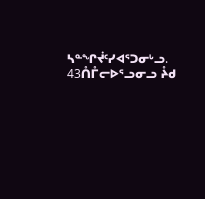ᓴᓐᖏᔫᑦᓯᐊᕐᑐᓂᒡᓗ. 43ᑍᒤᓕᐅᕐᓗᓂᓗ ᔧᑯ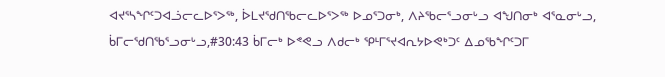ᐊᔪᕐᓴᖏᑦᑐᐊᓘᓕᓚᐅᕐᐳᖅ, ᐆᒪᔪᖁᑎᖃᓕᓚᐅᕐᐳᖅ ᐅᓄᕐᑐᓂᒃ, ᐱᔨᖃᓕᕐᓗᓂᒡᓗ ᐊᖑᑎᓂᒃ ᐊᕐᓇᓂᒡᓗ, ᑳᒥᓕᖁᑎᖃᕐᓗᓂᒡᓗ,#30:43 ᑳᒥᓕᒃ ᐅᕝᕙᓗ ᐱᑯᓕᒃ ᕿᒻᒥᕐᔪᐊᕆᔭᐅᕙᒃᑐᑦ ᐃᓄᖃᖏᑦᑐᒥ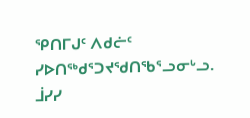ᕿᑎᒥᒍᑦ ᐱᑯᓖᑦ ᓯᐅᑎᖅᑯᕐᑐᔪᖁᑎᖃᕐᓗᓂᒡᓗ.
ᒨᓯᓯ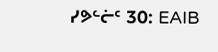ᓯᕗᓪᓖᑦ 30: EAIB